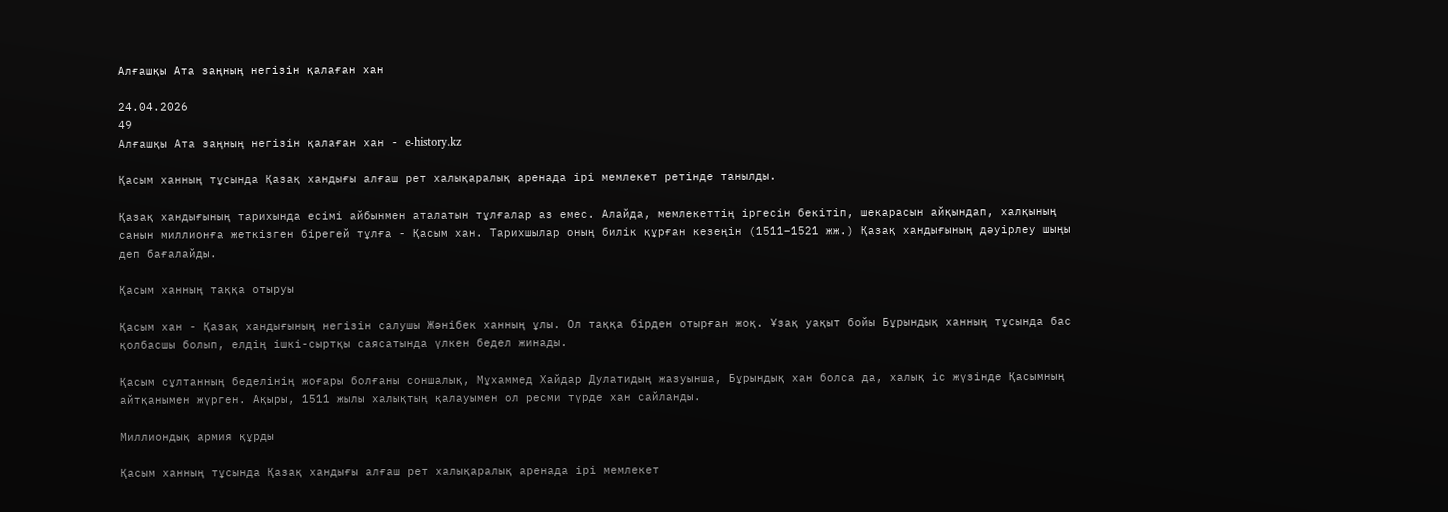Алғашқы Ата заңның негізін қалаған хан

24.04.2026
49
Алғашқы Ата заңның негізін қалаған хан - e-history.kz

Қасым ханның тұсында Қазақ хандығы алғаш рет халықаралық аренада ірі мемлекет ретінде танылды.

Қазақ хандығының тарихында есімі айбынмен аталатын тұлғалар аз емес. Алайда, мемлекеттің іргесін бекітіп, шекарасын айқындап, халқының санын миллионға жеткізген бірегей тұлға - Қасым хан. Тарихшылар оның билік құрған кезеңін (1511–1521 жж.) Қазақ хандығының дәуірлеу шыңы деп бағалайды.

Қасым ханның таққа отыруы

Қасым хан - Қазақ хандығының негізін салушы Жәнібек ханның ұлы. Ол таққа бірден отырған жоқ. Ұзақ уақыт бойы Бұрындық ханның тұсында бас қолбасшы болып, елдің ішкі-сыртқы саясатында үлкен бедел жинады.

Қасым сұлтанның беделінің жоғары болғаны соншалық, Мұхаммед Хайдар Дулатидың жазуынша, Бұрындық хан болса да, халық іс жүзінде Қасымның айтқанымен жүрген. Ақыры, 1511 жылы халықтың қалауымен ол ресми түрде хан сайланды.

Миллиондық армия құрды

Қасым ханның тұсында Қазақ хандығы алғаш рет халықаралық аренада ірі мемлекет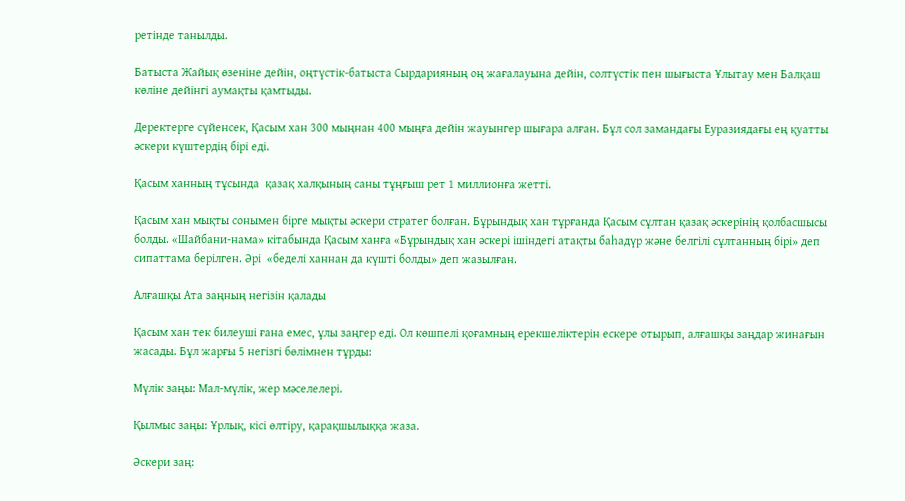ретінде танылды.

Батыста Жайық өзеніне дейін, оңтүстік-батыста Сырдарияның оң жағалауына дейін, солтүстік пен шығыста Ұлытау мен Балқаш көліне дейінгі аумақты қамтыды.

Деректерге сүйенсек, Қасым хан 300 мыңнан 400 мыңға дейін жауынгер шығара алған. Бұл сол замандағы Еуразиядағы ең қуатты әскери күштердің бірі еді.

Қасым ханның тұсында  қазақ халқының саны тұңғыш рет 1 миллионға жетті.

Қасым хан мықты сонымен бірге мықты әскери стратег болған. Бұрындық хан тұрғанда Қасым сұлтан қазақ әскерінің қолбасшысы болды. «Шайбани-нама» кітабында Қасым ханға «Бұрындық хан әскері ішіндегі атақты баһадүр және белгілі сұлтанның бірі» деп сипаттама берілген. Әрі  «беделі ханнан да күшті болды» деп жазылған.

Алғашқы Ата заңның негізін қалады

Қасым хан тек билеуші ғана емес, ұлы заңгер еді. Ол көшпелі қоғамның ерекшеліктерін ескере отырып, алғашқы заңдар жинағын жасады. Бұл жарғы 5 негізгі бөлімнен тұрды:

Мүлік заңы: Мал-мүлік, жер мәселелері.

Қылмыс заңы: Ұрлық, кісі өлтіру, қарақшылыққа жаза.

Әскери заң: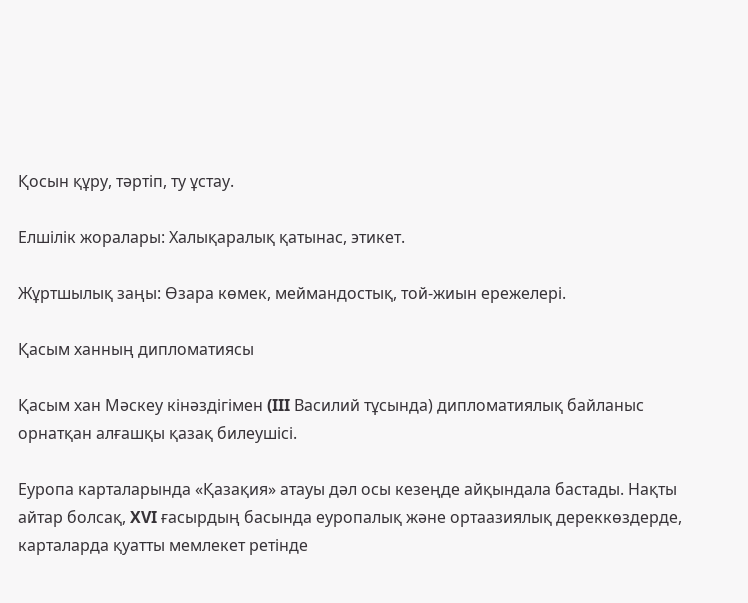Қосын құру, тәртіп, ту ұстау.

Елшілік жоралары: Халықаралық қатынас, этикет.

Жұртшылық заңы: Өзара көмек, меймандостық, той-жиын ережелері.

Қасым ханның дипломатиясы

Қасым хан Мәскеу кінәздігімен (III Василий тұсында) дипломатиялық байланыс орнатқан алғашқы қазақ билеушісі.

Еуропа карталарында «Қазақия» атауы дәл осы кезеңде айқындала бастады. Нақты айтар болсақ, XVI ғасырдың басында еуропалық және ортаазиялық дереккөздерде, карталарда қуатты мемлекет ретінде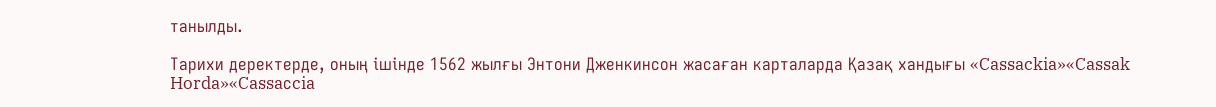танылды.

Тарихи деректерде, оның ішінде 1562 жылғы Энтони Дженкинсон жасаған карталарда Қазақ хандығы «Cassackia»«Cassak Horda»«Cassaсcia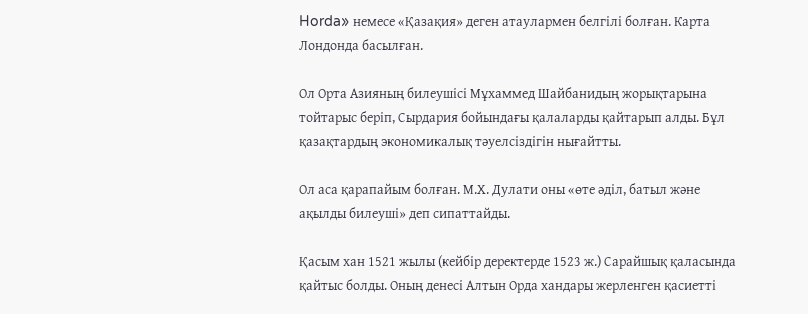Horda» немесе «Қазақия» деген атаулармен белгілі болған. Карта Лондонда басылған.

Ол Орта Азияның билеушісі Мұхаммед Шайбанидың жорықтарына тойтарыс беріп, Сырдария бойындағы қалаларды қайтарып алды. Бұл қазақтардың экономикалық тәуелсіздігін нығайтты.

Ол аса қарапайым болған. М.Х. Дулати оны «өте әділ, батыл және ақылды билеуші» деп сипаттайды.

Қасым хан 1521 жылы (кейбір деректерде 1523 ж.) Сарайшық қаласында қайтыс болды. Оның денесі Алтын Орда хандары жерленген қасиетті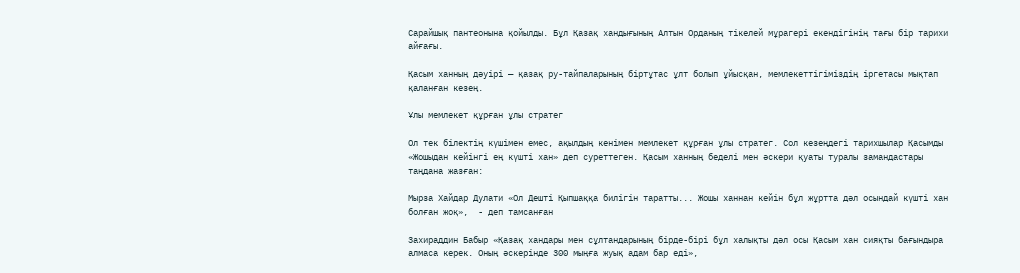Сарайшық пантеонына қойылды. Бұл Қазақ хандығының Алтын Орданың тікелей мұрагері екендігінің тағы бір тарихи айғағы.

Қасым ханның дәуірі — қазақ ру-тайпаларының біртұтас ұлт болып ұйысқан, мемлекеттігіміздің іргетасы мықтап қаланған кезең.

Ұлы мемлекет құрған ұлы стратег

Ол тек білектің күшімен емес, ақылдың кенімен мемлекет құрған ұлы стратег. Сол кезеңдегі тарихшылар Қасымды «Жошыдан кейінгі ең күшті хан» деп суреттеген. Қасым ханның беделі мен әскери қуаты туралы замандастары таңдана жазған:

Мырза Хайдар Дулати «Ол Дешті Қыпшаққа билігін таратты... Жошы ханнан кейін бұл жұртта дәл осындай күшті хан болған жоқ»,  - деп тамсанған

Захираддин Бабыр «Қазақ хандары мен сұлтандарының бірде-бірі бұл халықты дәл осы Қасым хан сияқты бағындыра алмаса керек. Оның әскерінде 300 мыңға жуық адам бар еді»,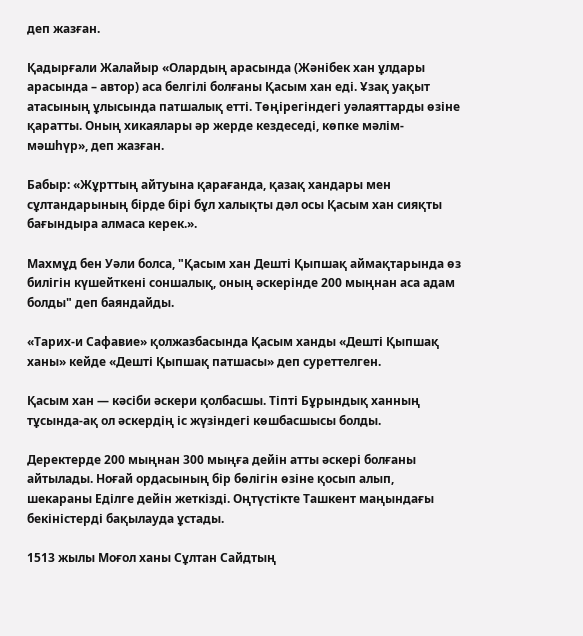деп жазған.

Қадырғали Жалайыр «Олардың арасында (Жәнібек хан ұлдары арасында – автор) аса белгілі болғаны Қасым хан еді. Ұзақ уақыт атасының ұлысында патшалық етті. Төңірегіндегі уәлаяттарды өзіне қаратты. Оның хикаялары әр жерде кездеседі, көпке мәлім-мәшһүр», деп жазған.

Бабыр: «Жұрттың айтуына қарағанда, қазақ хандары мен сұлтандарының бірде бірі бұл халықты дәл осы Қасым хан сияқты бағындыра алмаса керек.».

Махмұд бен Уәли болса, "Қасым хан Дешті Қыпшақ аймақтарында өз билігін күшейткені соншалық, оның әскерінде 200 мыңнан аса адам болды" деп баяндайды.

«Тарих-и Сафавие» қолжазбасында Қасым ханды «Дешті Қыпшақ ханы» кейде «Дешті Қыпшақ патшасы» деп суреттелген.

Қасым хан — кәсіби әскери қолбасшы. Тіпті Бұрындық ханның тұсында-ақ ол әскердің іс жүзіндегі көшбасшысы болды.

Деректерде 200 мыңнан 300 мыңға дейін атты әскері болғаны айтылады. Ноғай ордасының бір бөлігін өзіне қосып алып, шекараны Еділге дейін жеткізді. Оңтүстікте Ташкент маңындағы бекіністерді бақылауда ұстады.

1513 жылы Моғол ханы Сұлтан Сайдтың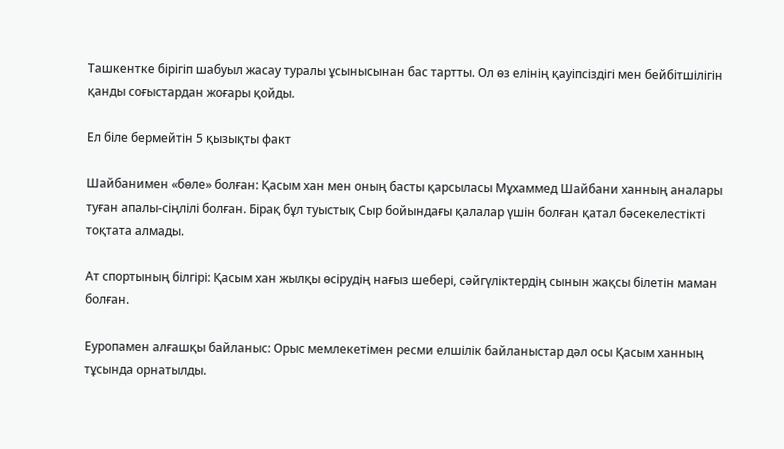Ташкентке бірігіп шабуыл жасау туралы ұсынысынан бас тартты. Ол өз елінің қауіпсіздігі мен бейбітшілігін қанды соғыстардан жоғары қойды.

Ел біле бермейтін 5 қызықты факт

Шайбанимен «бөле» болған: Қасым хан мен оның басты қарсыласы Мұхаммед Шайбани ханның аналары туған апалы-сіңлілі болған. Бірақ бұл туыстық Сыр бойындағы қалалар үшін болған қатал бәсекелестікті тоқтата алмады.

Ат спортының білгірі: Қасым хан жылқы өсірудің нағыз шебері, сәйгүліктердің сынын жақсы білетін маман болған.

Еуропамен алғашқы байланыс: Орыс мемлекетімен ресми елшілік байланыстар дәл осы Қасым ханның тұсында орнатылды.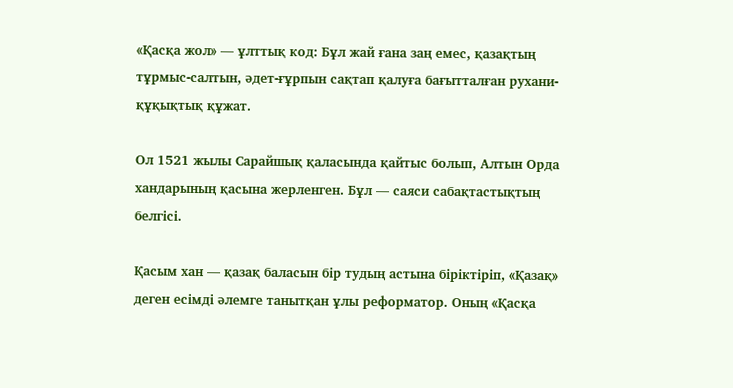«Қасқа жол» — ұлттық код: Бұл жай ғана заң емес, қазақтың тұрмыс-салтын, әдет-ғұрпын сақтап қалуға бағытталған рухани-құқықтық құжат.

Ол 1521 жылы Сарайшық қаласында қайтыс болып, Алтын Орда хандарының қасына жерленген. Бұл — саяси сабақтастықтың белгісі.

Қасым хан — қазақ баласын бір тудың астына біріктіріп, «Қазақ» деген есімді әлемге танытқан ұлы реформатор. Оның «Қасқа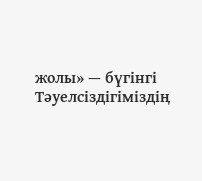жолы» — бүгінгі Тәуелсіздігіміздің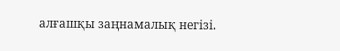алғашқы заңнамалық негізі.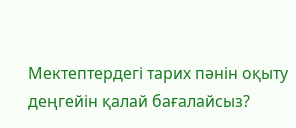Мектептердегі тарих пәнін оқыту деңгейін қалай бағалайсыз?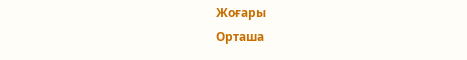Жоғары
Орташа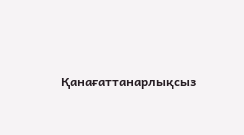Қанағаттанарлықсыз